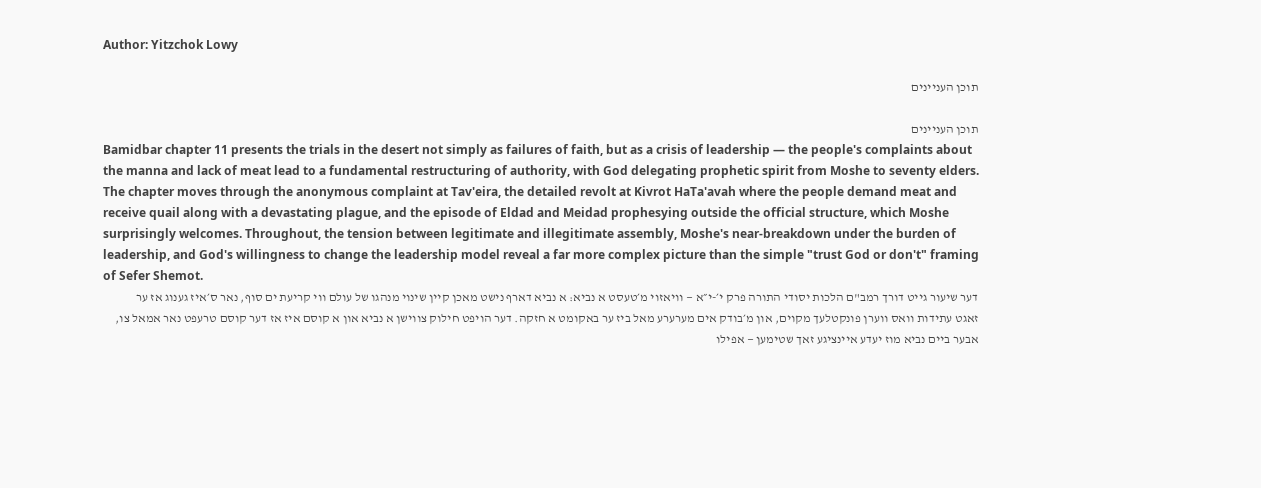Author: Yitzchok Lowy

תוכן העניינים

תוכן העניינים
Bamidbar chapter 11 presents the trials in the desert not simply as failures of faith, but as a crisis of leadership — the people's complaints about the manna and lack of meat lead to a fundamental restructuring of authority, with God delegating prophetic spirit from Moshe to seventy elders. The chapter moves through the anonymous complaint at Tav'eira, the detailed revolt at Kivrot HaTa'avah where the people demand meat and receive quail along with a devastating plague, and the episode of Eldad and Meidad prophesying outside the official structure, which Moshe surprisingly welcomes. Throughout, the tension between legitimate and illegitimate assembly, Moshe's near-breakdown under the burden of leadership, and God's willingness to change the leadership model reveal a far more complex picture than the simple "trust God or don't" framing of Sefer Shemot.
דער שיעור גייט דורך רמב"ם הלכות יסודי התורה פרק י׳-י״א — וויאזוי מ׳טעסט א נביא: א נביא דארף נישט מאכן קיין שינוי מנהגו של עולם ווי קריעת ים סוף, נאר ס׳איז גענוג אז ער זאגט עתידות וואס ווערן פונקטלעך מקוים, און מ׳בודק אים מערערע מאל ביז ער באקומט א חזקה. דער הויפט חילוק צווישן א נביא און א קוסם איז אז דער קוסם טרעפט נאר אמאל צו, אבער ביים נביא מוז יעדע איינציגע זאך שטימען — אפילו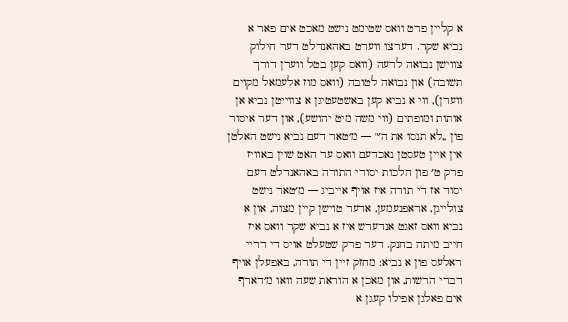א קליין פרט וואס שטימט נישט מאכט אים פאר א נביא שקר. דערצו ווערט באהאנדלט דער חילוק צווישן נבואה לרעה (וואס קען בטל ווערן דורך תשובה) און נבואה לטובה (וואס מוז אלעמאל מקוים ווערן), ווי א נביא קען באשטעטיגן א צווייטן נביא אן אותות ומופתים (ווי משה מיט יהושע), און דער איסור פון „לא תנסו את ה׳" — מ׳טאר דעם נביא נישט האלטן אין איין טעסטן נאכדעם וואס ער האט שוין באוויז
פרק ט׳ פון הלכות יסודי התורה באהאנדלט דעם יסוד אז די תורה איז אויף אייביג — מ׳טאר נישט צולייגן, אראפנעמען, אדער טוישן קיין מצוה, און א נביא וואס זאגט אנדערש איז א נביא שקר וואס איז חייב מיתה בחנק. דער פרק שטעלט אויס די דריי ראלעס פון א נביא: מחזק זיין די תורה, באפעלן אויף דברי הרשות, און מאכן א הוראת שעה וואו מ׳דארף אים פאלגן אפילו קעגן א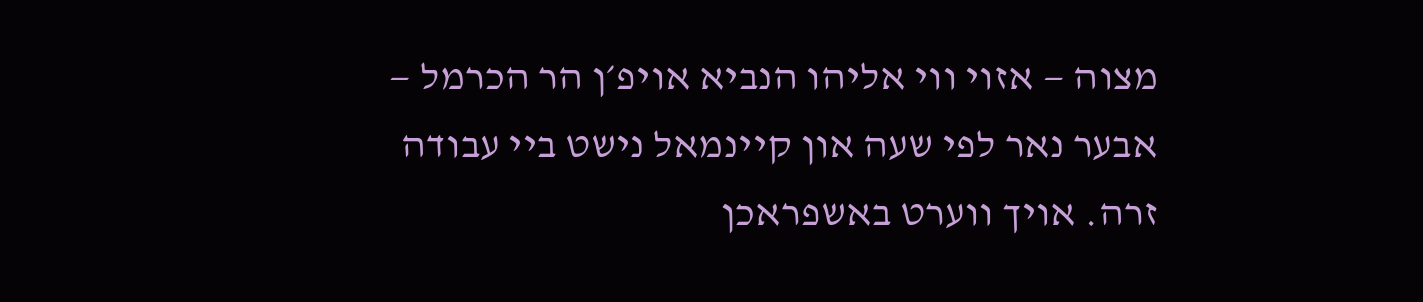מצוה — אזוי ווי אליהו הנביא אויפ׳ן הר הכרמל — אבער נאר לפי שעה און קיינמאל נישט ביי עבודה זרה. אויך ווערט באשפראכן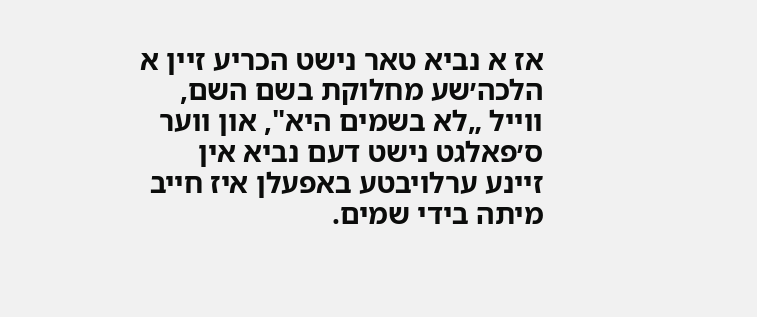אז א נביא טאר נישט הכריע זיין א הלכה׳שע מחלוקת בשם השם, ווייל „לא בשמים היא", און ווער ס׳פאלגט נישט דעם נביא אין זיינע ערלויבטע באפעלן איז חייב מיתה בידי שמים.